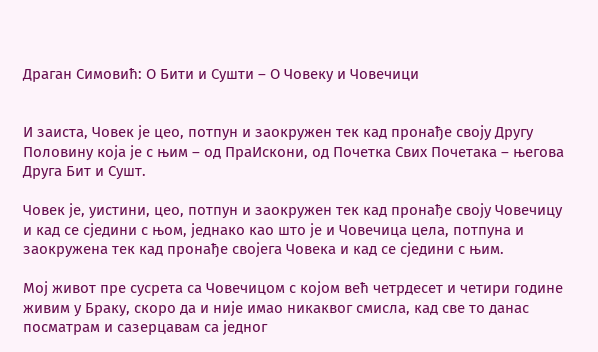Драган Симовић: О Бити и Сушти – О Човеку и Човечици


И заиста, Човек је цео, потпун и заокружен тек кад пронађе своју Другу Половину која је с њим – од ПраИскони, од Почетка Свих Почетака – његова Друга Бит и Сушт.

Човек је, уистини, цео, потпун и заокружен тек кад пронађе своју Човечицу и кад се сједини с њом, једнако као што је и Човечица цела, потпуна и заокружена тек кад пронађе својега Човека и кад се сједини с њим.

Мој живот пре сусрета са Човечицом с којом већ четрдесет и четири године живим у Браку, скоро да и није имао никаквог смисла, кад све то данас посматрам и сазерцавам са једног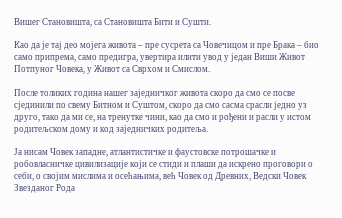Вишег Становишта, са Становишта Бити и Сушти.

Као да је тај део мојега живота – пре сусрета са Човечицом и пре Брака – био само припрема, само предигра, увертира илити увод у један Виши Живот Потпуног Човека, у Живот са Сврхом и Смислом.

После толиких година нашег заједничког живота скоро да смо се посве сјединили по свему Битном и Суштом, скоро да смо сасма срасли једно уз друго, тако да ми се, на тренутке чини, као да смо и рођени и расли у истом родитељском дому и код заједничких родитеља.

Ја нисам Човек западне, атлантистичке и фаустовске потрошачке и робовласничке цивилизације који се стиди и плаши да искрено проговори о себи, о својим мислима и осећањима, већ Човек од Древних, Ведски Човек Звезданог Рода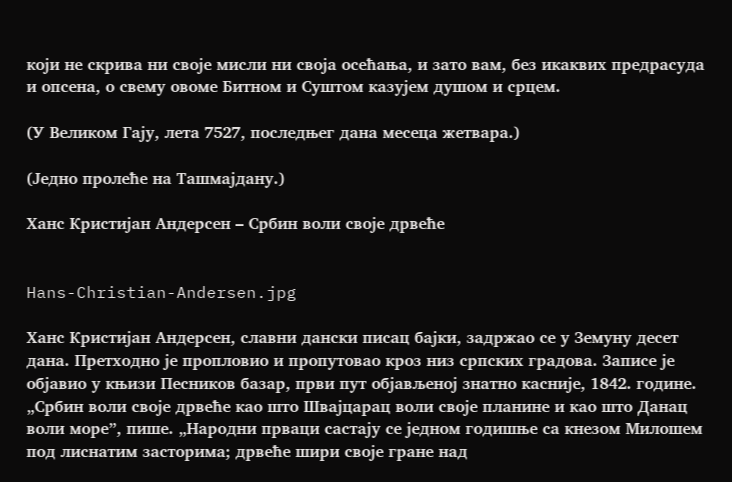који не скрива ни своје мисли ни своја осећања, и зато вам, без икаквих предрасуда и опсена, о свему овоме Битном и Суштом казујем душом и срцем.

(У Великом Гају, лета 7527, последњег дана месеца жетвара.)

(Једно пролеће на Ташмајдану.)

Ханс Кристијан Андерсен – Србин воли своје дрвеће


Hans-Christian-Andersen.jpg

Ханс Кристијан Андерсен, славни дански писац бајки, задржао се у Земуну десет дана. Претходно је пропловио и пропутовао кроз низ српских градова. Записе је објавио у књизи Песников базар, први пут објављеној знатно касније, 1842. године. „Србин воли своје дрвеће као што Швајцарац воли своје планине и као што Данац воли море”, пише. „Народни прваци састају се једном годишње са кнезом Милошем под лиснатим засторима; дрвеће шири своје гране над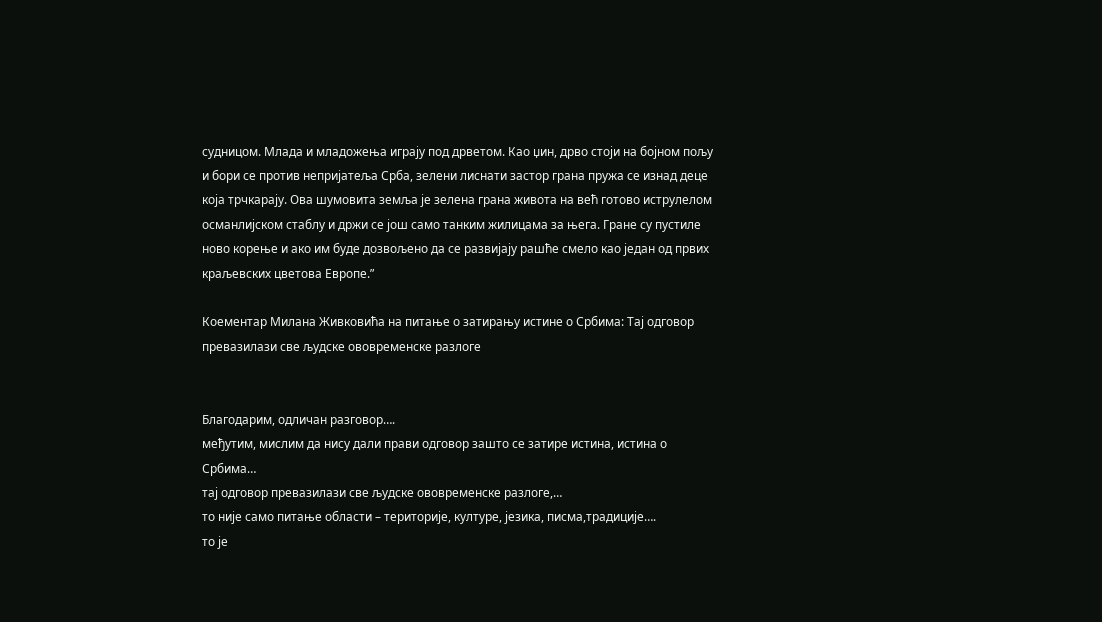судницом. Млада и младожења играју под дрветом. Као џин, дрво стоји на бојном пољу и бори се против непријатеља Срба, зелени лиснати застор грана пружа се изнад деце која трчкарају. Ова шумовита земља је зелена грана живота на већ готово иструлелом османлијском стаблу и држи се још само танким жилицама за њега. Гране су пустиле ново корење и ако им буде дозвољено да се развијају рашће смело као један од првих краљевских цветова Европе.”

Коементар Милана Живковића на питање о затирању истине о Србима: Тај одговор превазилази све људске ововременске разлоге


Благодарим, одличан разговор….
међутим, мислим да нису дали прави одговор зашто се затире истина, истина о Србима…
тај одговор превазилази све људске ововременске разлоге,…
то није само питање области – територије, културе, језика, писма,традиције….
то је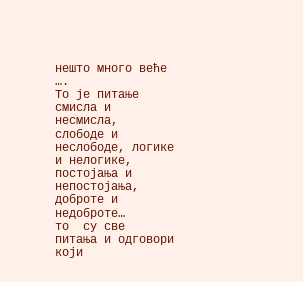нешто много веће ….
То је питање смисла и несмисла,  слободе и неслободе, логике и нелогике, постојања и непостојања, доброте и недоброте…
то  су све  питања и одговори који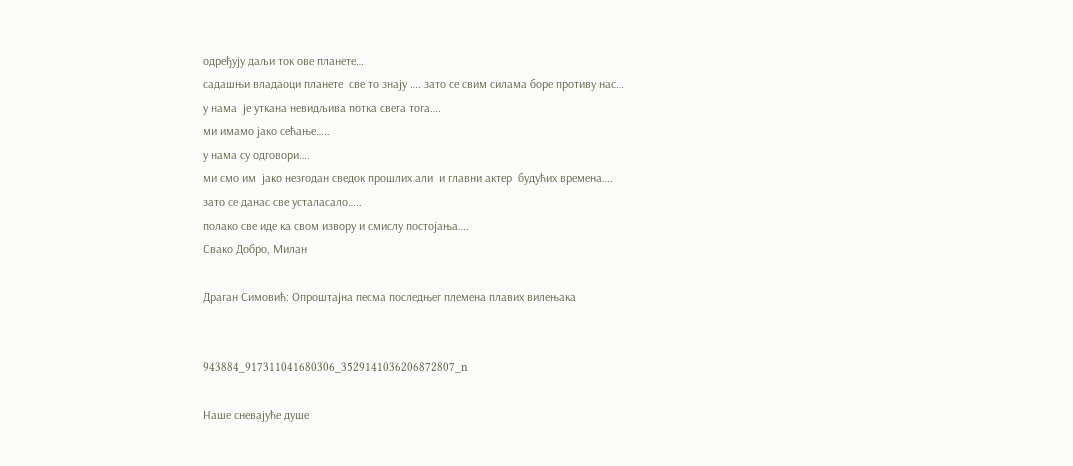одређују даљи ток ове планете…
садашњи владаоци планете  све то знају …. зато се свим силама боре противу нас…
у нама  је уткана невидљива потка свега тога….
ми имамо јако сећање…..
у нама су одговори….
ми смо им  јако незгодан сведок прошлих али  и главни актер  будућих времена….
зато се данас све усталасало…..
полако све иде ка свом извору и смислу постојања….
Свако Добро, Милан

Драган Симовић: Опроштајна песма последњег племена плавих вилењака


943884_917311041680306_3529141036206872807_n

Наше сневајуће душе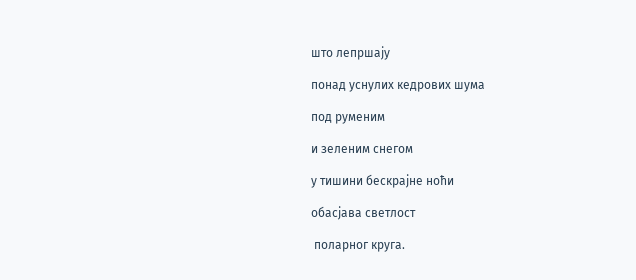што лепршају

понад уснулих кедрових шума

под руменим

и зеленим снегом

у тишини бескрајне ноћи

обасјава светлост

 поларног круга.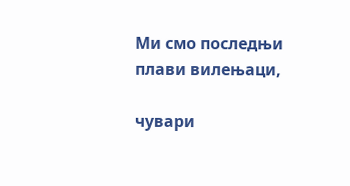Ми смо последњи плави вилењаци,

чувари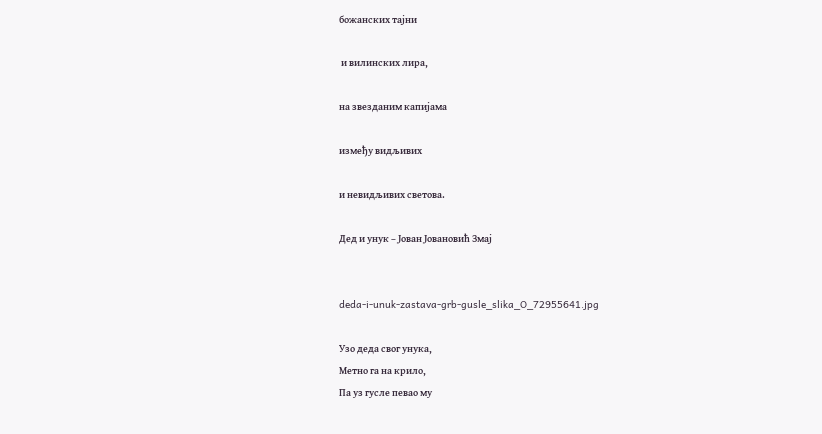божанских тајни

 и вилинских лира,

на звезданим капијама

између видљивих

и невидљивих светова.

Дед и унук – Јован Јовановић Змај


deda-i-unuk-zastava-grb-gusle_slika_O_72955641.jpg

Узо деда свог унука,
Метно га на крило,
Па уз гусле певао му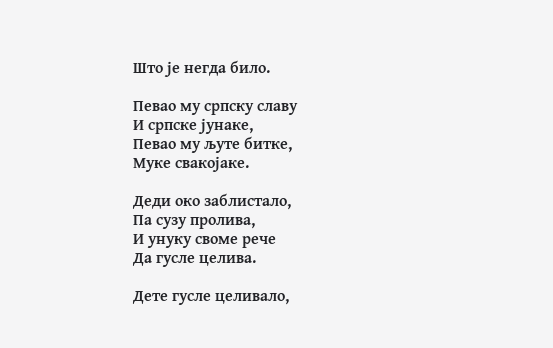Што је негда било.

Певао му српску славу
И српске јунаке,
Певао му љуте битке,
Муке свакојаке.

Деди око заблистало,
Па сузу пролива,
И унуку своме рече
Да гусле целива.

Дете гусле целивало,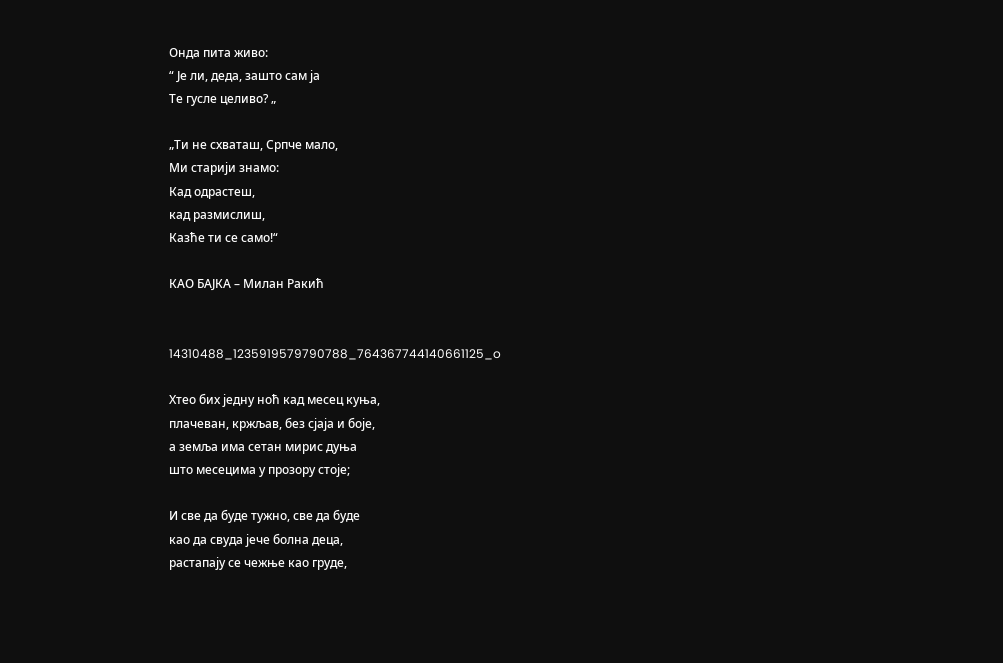Онда пита живо:
“ Је ли, деда, зашто сам ја
Те гусле целиво? „

„Ти не схваташ, Српче мало,
Ми старији знамо:
Кад одрастеш,
кад размислиш,
Казће ти се само!“

КАО БАЈКА – Милан Ракић


14310488_1235919579790788_764367744140661125_o

Хтео бих једну ноћ кад месец куња,
плачеван, кржљав, без сјаја и боје,
а земља има сетан мирис дуња
што месецима у прозору стоје;

И све да буде тужно, све да буде
као да свуда јече болна деца,
растапају се чежње као груде,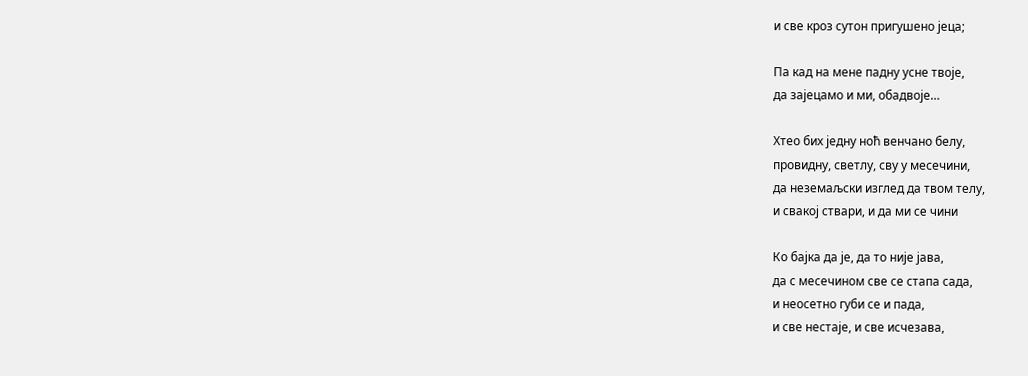и све кроз сутон пригушено јеца;

Па кад на мене падну усне твоје,
да зајецамо и ми, обадвоје…

Хтео бих једну ноћ венчано белу,
провидну, светлу, сву у месечини,
да неземаљски изглед да твом телу,
и свакој ствари, и да ми се чини

Ко бајка да је, да то није јава,
да с месечином све се стапа сада,
и неосетно губи се и пада,
и све нестаје, и све исчезава,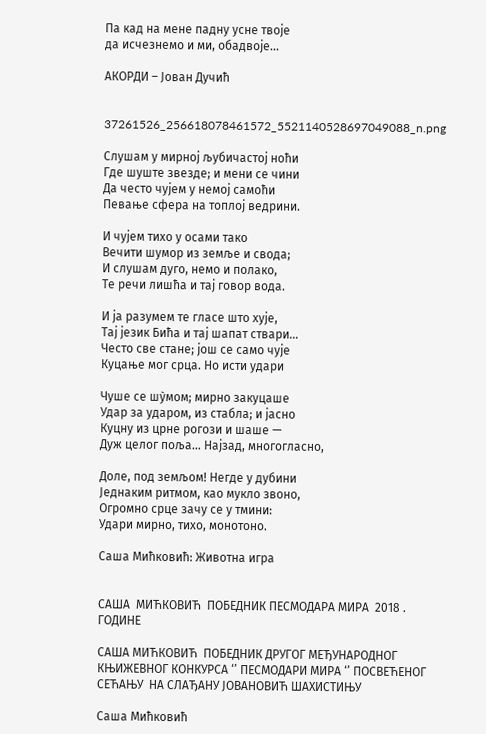Па кад на мене падну усне твоје
да исчезнемо и ми, обадвоје…

АКОРДИ – Јован Дучић


37261526_256618078461572_5521140528697049088_n.png

Cлушам у мирној љубичастој ноћи
Где шуште звезде; и мени се чини
Да често чујем у немој самоћи
Певање сфера на топлој ведрини.

И чујем тихо у осами тако
Вечити шумор из земље и свода;
И слушам дуго, немо и полако,
Те речи лишћа и тај говор вода.

И ја разумем те гласе што хује,
Тај језик Бића и тај шапат ствари…
Често све стане; још се само чује
Куцање мог срца. Но исти удари

Чуше се шỳмом; мирно закуцаше
Удар за ударом, из стабла; и јасно
Куцну из црне рогози и шаше —
Дуж целог поља… Најзад, многогласно,

Доле, под земљом! Негде у дубини
Једнаким ритмом, као мукло звоно,
Огромно срце зачу се у тмини:
Удари мирно, тихо, монотоно.

Саша Мићковић: Животна игра


САША  МИЋКОВИЋ  ПОБЕДНИК ПЕСМОДАРА МИРА  2018 . ГОДИНЕ

САША МИЋКОВИЋ  ПОБЕДНИК ДРУГОГ МЕЂУНАРОДНОГ  КЊИЖЕВНОГ КОНКУРСА ‘’ ПЕСМОДАРИ МИРА ‘’ ПОСВЕЋЕНОГ СЕЋАЊУ  НА СЛАЂАНУ ЈОВАНОВИЋ ШАХИСТИЊУ

Саша Мићковић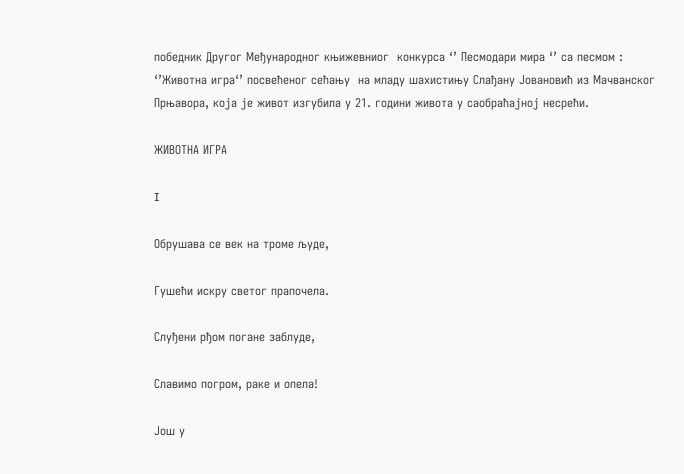победник Другог Међународног књижевниог  конкурса ‘’ Песмодари мира ‘’ са песмом : ‘’Животна игра‘’ посвећеног сећању  на младу шахистињу Слађану Јовановић из Мачванског Прњавора, која је живот изгубила у 21. години живота у саобраћајној несрећи.

ЖИВОТНА ИГРА

I

Обрушава се век на троме људе,

Гушећи искру светог прапочела.

Слуђени рђом погане заблуде,

Славимо погром, раке и опела!

Још у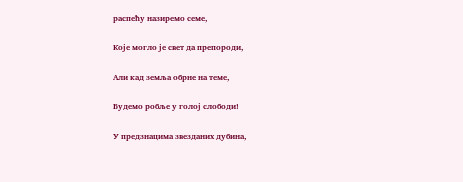распећу назиремо семе,

Које могло је свет да препороди,

Али кад земља обрне на теме,

Будемо робље у голој слободи!

У предзнацима звезданих дубина,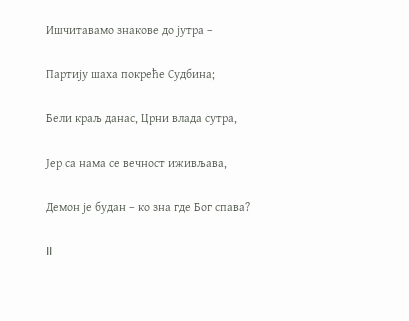Ишчитавамо знакове до јутра –

Партију шаха покреће Судбина;

Бели краљ данас, Црни влада сутра,

Јер са нама се вечност иживљава,

Демон је будан – ко зна где Бог спава?

II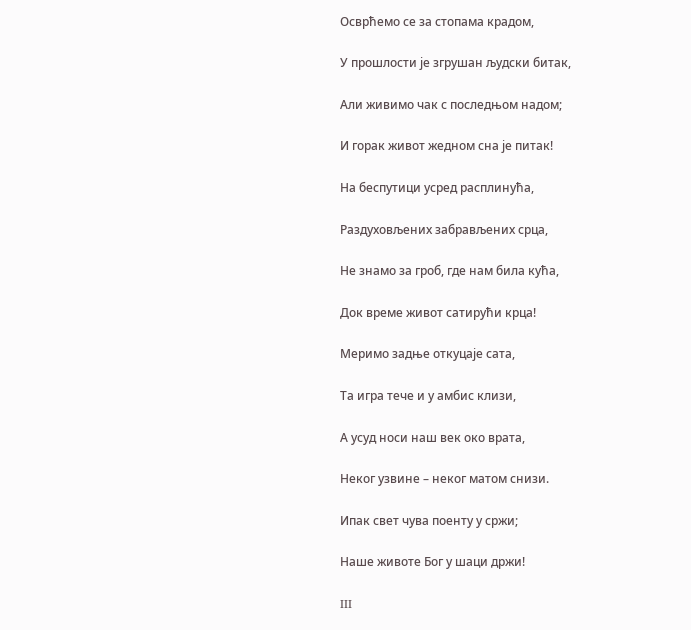Осврћемо се за стопама крадом,

У прошлости је згрушан људски битак,

Али живимо чак с последњом надом;

И горак живот жедном сна је питак!

На беспутици усред расплинућа,

Раздуховљених забрављених срца,

Не знамо за гроб, где нам била кућа,

Док време живот сатирући крца!

Меримо задње откуцаје сата,

Та игра тече и у амбис клизи,

А усуд носи наш век око врата,

Неког узвине – неког матом снизи.

Ипак свет чува поенту у сржи;

Наше животе Бог у шаци држи!

III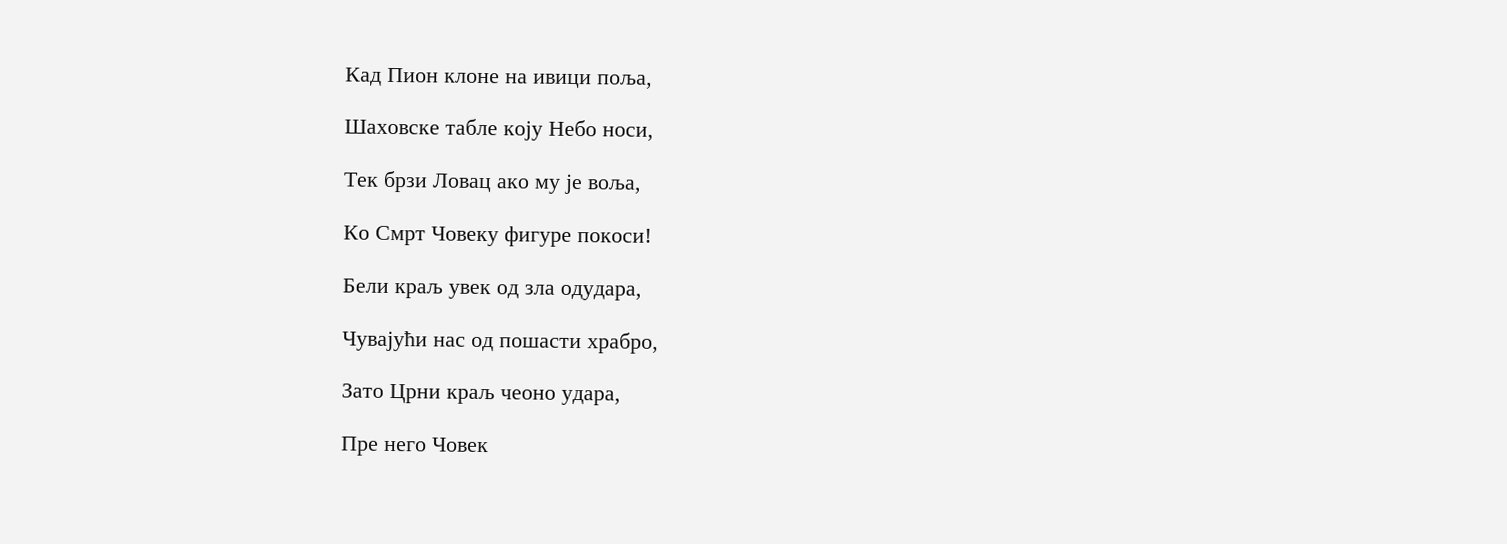Кад Пион клоне на ивици поља,

Шаховске табле коју Небо носи,

Тек брзи Ловац ако му је воља,

Ко Смрт Човеку фигуре покоси!

Бели краљ увек од зла одудара,

Чувајући нас од пошасти храбро,

Зато Црни краљ чеоно удара,

Пре него Човек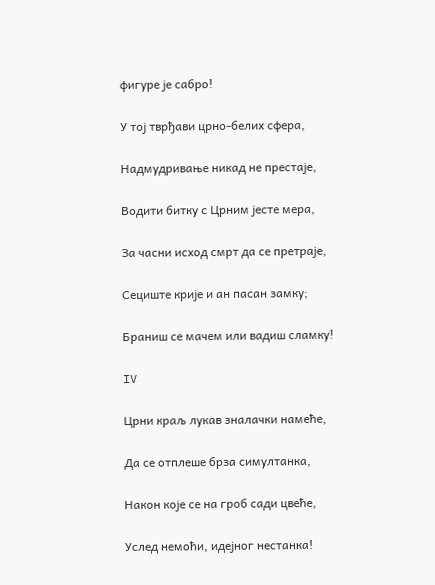фигуре је сабро!

У тој тврђави црно-белих сфера,

Надмудривање никад не престаје,

Водити битку с Црним јесте мера,

За часни исход смрт да се претраје,

Сециште крије и ан пасан замку;

Браниш се мачем или вадиш сламку!

IV

Црни краљ лукав зналачки намеће,

Да се отплеше брза симултанка,

Након које се на гроб сади цвеће,

Услед немоћи, идејног нестанка!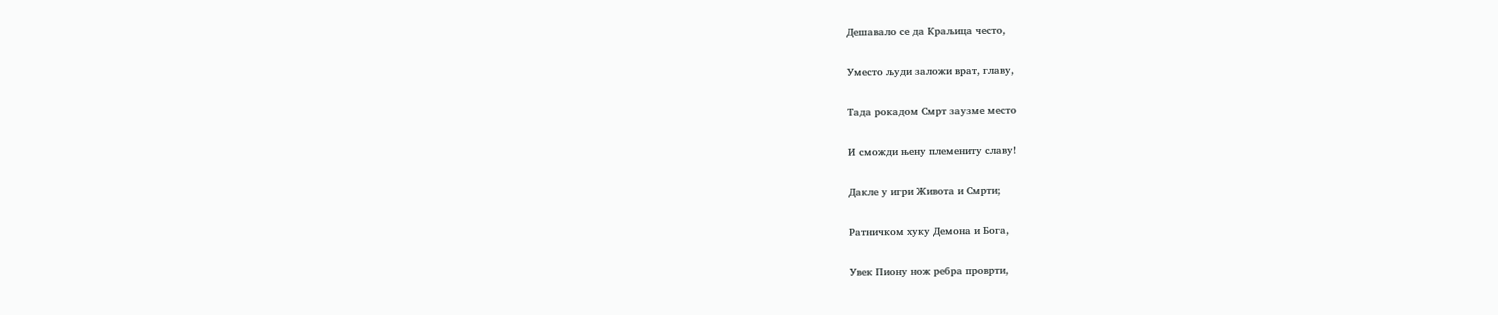Дешавало се да Краљица често,

Уместо људи заложи врат, главу,

Тада рокадом Смрт заузме место

И сможди њену племениту славу!

Дакле у игри Живота и Смрти;

Ратничком хуку Демона и Бога,

Увек Пиону нож ребра проврти,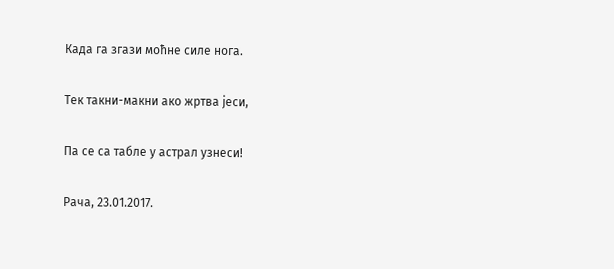Када га згази моћне силе нога.

Тек такни-макни ако жртва јеси,

Па се са табле у астрал узнеси!

Рача, 23.01.2017.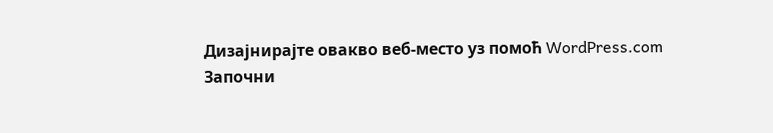Дизајнирајте овакво веб-место уз помоћ WordPress.com
Започни